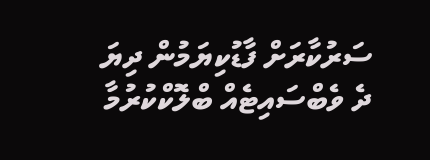ސަރުކާރަށް ފާޑުކިޔަމުން ދިޔަ ދެ ވެބްސައިޓެއް ބްލޮކްކުރުމާ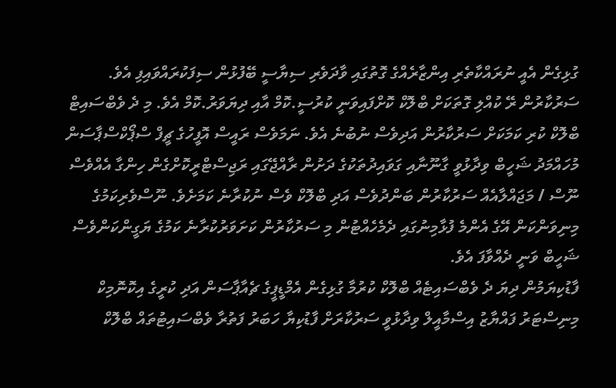ގުޅިގެން އެއީ ނުރައްކާތެރި އިންޒާރެއްގެ ގޮތުގައި ވާދަވެރި ސިޔާސީ ބޭފުޅުން ސިފަކުރައްވައިފި އެވެ.
ސަރުކާރުން ރޭ ކުއްލި ގޮތަކަށް ބްލޮކް ކޮށްފައިވަނީ ކުރުސީ.ކޮމް އާއި ދިޔަވަރު.ކޮމް އެވެ. މި ދެ ވެބްސައިޓް ބްލޮކް ކުރި ކަމަކަށް ސަރުކާރުން އަދިވެސް ނުބުނެ އެވެ. ނަމަވެސް ރައީސް އޮފީހުގެ ޗީފް ސްޕޯކްސްޕާސަން މުހައްމަދު ޝަހީބް ވިދާޅުވީ ގާނޫނާއި ގަވައިދުތަކުގެ ދަށުން ރާއްޖޭގައި ރަޖިސްޓްރީކޮށްގެން ހިންގާ އެއްވެސް ނޫސް / މަޖައްލާއެއް ސަރުކާރުން ބަންދުވެސް އަދި ބްލޮކް ވެސް ނުކުރާނެ ކަމަށެވެ. ނޫސްވެރިކަމުގެ މިނިވަންކަން އޭގެ އެންމެ ފުޅާމިނުގައި ދެމެހެއްޓުން މި ސަރުކާރުން ކަށަވަރުކުރާނެ ކަމުގެ ޔަގީންކަންވެސް ޝަހީބް ވަނީ ދެއްވާފަ އެވެ.
ފާޑުކިޔަމުން ދިޔަ ދެ ވެބްސައިޓެއް ބްލޮކް ކުރުމާ ގުޅިގެން އެމްޑީޕީގެ ޗެއާޕާސަން އަދި ކުރީގެ އިކޮނޮމިކް މިނިސްޓަރު ފައްޔާޒު އިސްމާއީލް ވިދާޅުވީ ސަރުކާރަށް ފާޑުކިޔާ ހަބަރު ފަތުރާ ވެބްސައިޓުތައް ބްލޮކް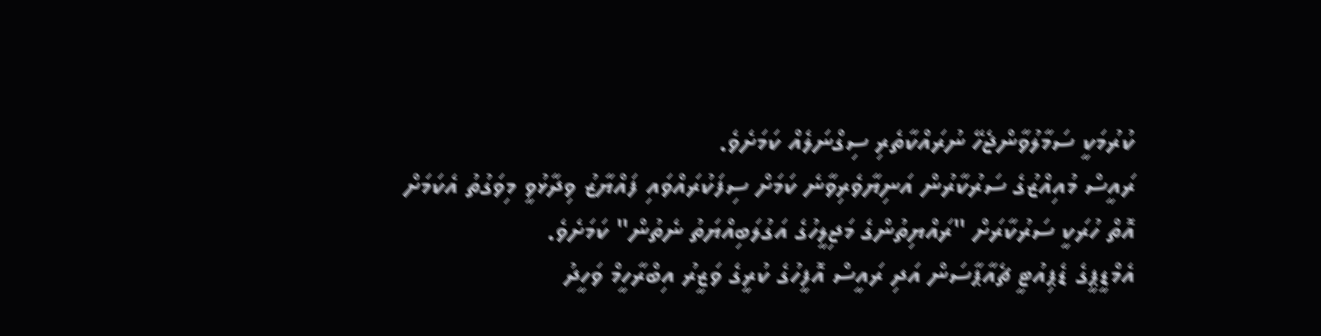ކުރުމަކީ ސަމާލުވާންޖެހޭ ނުރައްކާތެރި ސިގްނަލެއް ކަމަށެވެ.
ރައީސް މުއިއްޒުގެ ސަރުކާރުން އަނިޔާވެރިވާނެ ކަމަށް ސިފަކުރައްވައި ފައްޔާޒު ވިދާޅުވީ މިވަގުތު އެކަމަށް އޮތް ހުރަކީ ސަރުކާރަށް "ރައްޔިތުންގެ މަޖިލީހުގެ އަގުލަބިއްޔަތު ނެތުން" ކަމަށެވެ.
އެމްޑީޕީގެ ޑެޕިއުޓީ ޗެއާޕާސަން އަދި ރައީސް އޮފީހުގެ ކުރީގެ ވަޒީރު އިބްރާހީމް ވަހީދު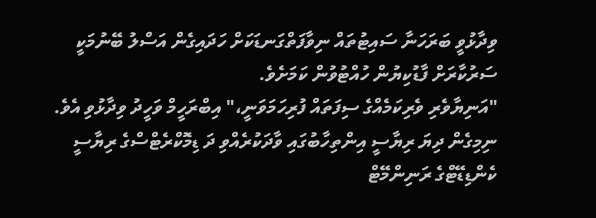ވިދާޅުވީ ބަރަހަނާ ސައިޓުތައް ނިވާފަތްގަނޑަކަށް ހަދައިގެން އަސްލު ބޭނުމަކީ ސަރުކާރަށް ފާޑުކިޔުން ހުއްޓުވުން ކަމަށެވެ.
"އަނިޔާވެރި ވެރިކަމެއްގެ ސިފަތައް ފުރިހަމަވަނީ،" އިބްރަހީމް ވަހީދު ވިދާޅުވި އެވެ.
ނިމިގެން ދިޔަ ރިޔާސީ އިންތިހާބުގައި ވާދަކުރެއްވި ދަ ޑިމޮކްރެޓްސްގެ ރިޔާސީ ކެންޑިޑޭޓްގެ ރަނިންމޭޓް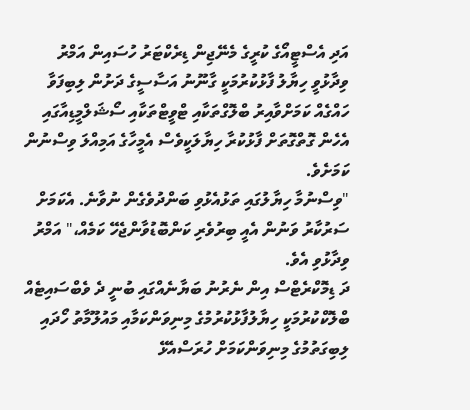އަދި އެސްޓީއޯގެ ކުރީގެ މެނޭޖިން ޑިރެކްޓަރު ހުސައިން އަމްރު ވިދާޅުވީ ހިޔާލު ފާޅުކުރުމަކީ ގާނޫނު އަސާސީގެ ދަށުން ލިބިފަވާ ހައްގެއް ކަމަށްވާއިރު ބްލޮގްތަކާއި ޓްވީޓްތަކާއި ސޯޝަލްމީޑިއާގައި އެހެން ގޮތްގޮތަށް ފާޅުކުރާ ހިޔާލަކީވެސް އެމީހާގެ އަމިއްލަ ވިސްނުން ކަމަށެވެ.
"ވިސްނުމާ ހިޔާލުގައި ތަޅުއެޅުވި ބަންދުވެގެން ނުވާނެ. އެކަމަށް ސަރުކާރު ވަނުން އެއީ ބިރުވެރި ކަންބޮޑުވާންޖެހޭ ކަމެއް،" އަމްރު ވިދާޅުވި އެވެ.
ދަ ޑިމޮކްރެޓްސް އިން ނެރުނު ބަޔާނެއްގައި ބުނީ ދެ ވެބްސައިޓެއް ބްލޮކްކުރުމަކީ ހިޔާލުފާޅުކުރުމުގެ މިނިވަންކަމާއި މައުލޫމާތު ހޯދައި ލިބިގަތުމުގެ މިނިވަންކަމަށް ހުރަސްއެޅޭ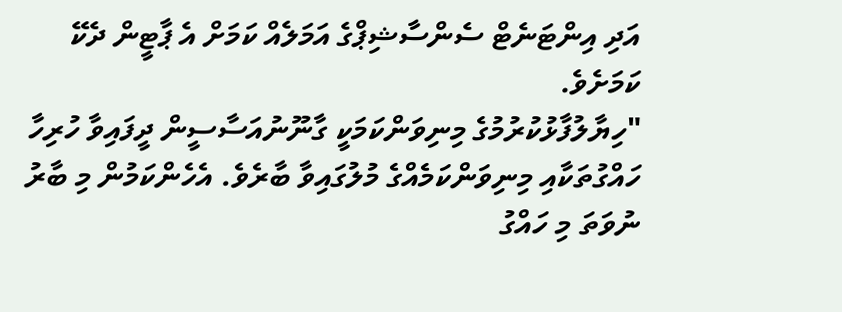އަދި އިންޓަނެޓް ސެންސާޝިޕްގެ އަމަލެއް ކަމަށް އެ ޕާޓީން ދެކޭ ކަމަށެވެ.
"ހިޔާލުފާޅުކުރުމުގެ މިނިވަންކަމަކީ ގާނޫނުއަސާސީން ދީފައިވާ ހުރިހާ ހައްގުތަކާއި މިނިވަންކަމެއްގެ މުލުގައިވާ ބާރެވެ. އެހެންކަމުން މި ބާރު ނުވަތަ މި ހައްގު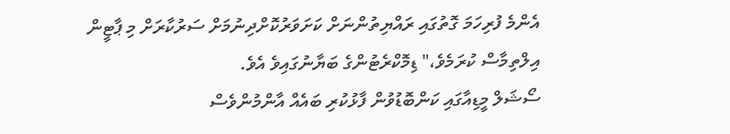އެންމެ ފުރިހަމަ ގޮތުގައި ރައްޔިތުންނަށް ކަށަވަރުކޮށްދިނުމަށް ސަރުކާރަށް މި ޕާޓީން އިލްތިމާސް ކުރަމެވެ،" ޑިމޮކްރެޓުންގެ ބަޔާނުގައިވެ އެވެ.
ސޯޝަލް މީޑިއާގައި ކަންބޮޑުވުން ފާޅުކުރި ބައެއް އާންމުންވެސް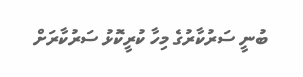ބުނީ ސަރުކާރުގެ މިހާ ކުރީކޮޅު ސަރުކާރަށް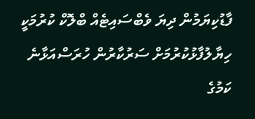ފާޑުކިޔަމުން ދިޔަ ވެބްސައިޓެއް ބްލޮކް ކުރުމަކީ ހިޔާލުފާޅުކުރުމަށް ސަރުކާރުން ހުރަސްއަޅާނެ ކަމުގެ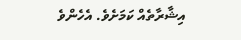އިޝާރާތެއް ކަމަށެވެ. އެހެންވެ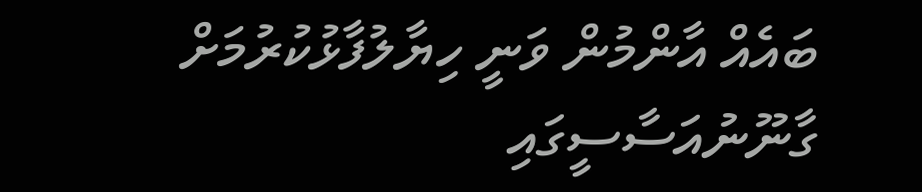ބައެއް އާންމުން ވަނީ ހިޔާލުފާޅުކުރުމަށް ގާނޫނުއަސާސީގައި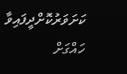ކަށަވަރުކޮށްދީފައިވާ ހައްގަށް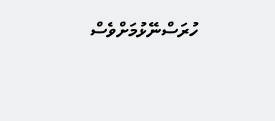ހުރަސްނޭޅުމަށްވެސް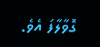ގޮވާލާފަ އެވެ.